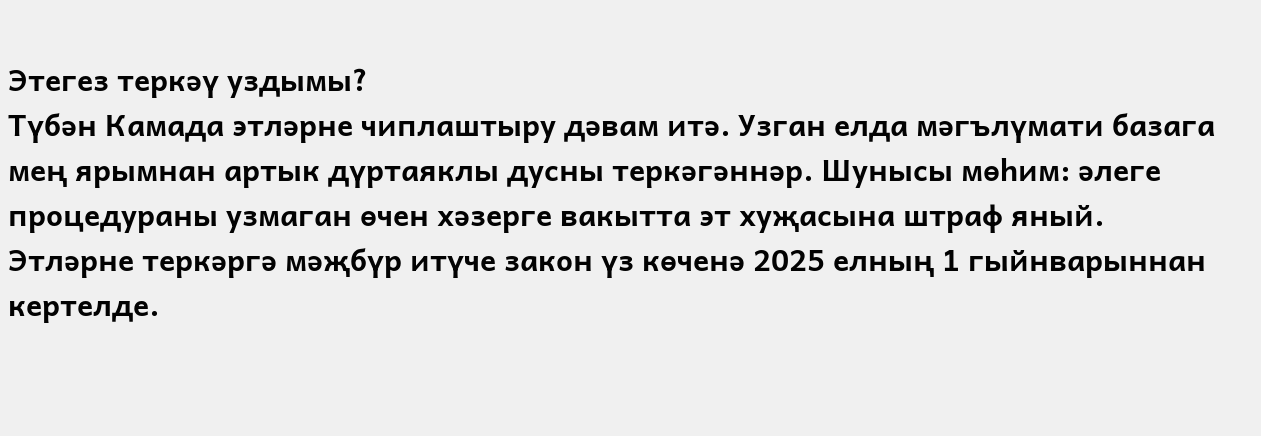Этегез теркәү уздымы?
Түбән Камада этләрне чиплаштыру дәвам итә. Узган елда мәгълүмати базага мең ярымнан артык дүртаяклы дусны теркәгәннәр. Шунысы мөһим: әлеге процедураны узмаган өчен хәзерге вакытта эт хуҗасына штраф яный.
Этләрне теркәргә мәҗбүр итүче закон үз көченә 2025 елның 1 гыйнварыннан кертелде.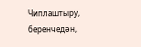Чиплаштыру, беренчедән,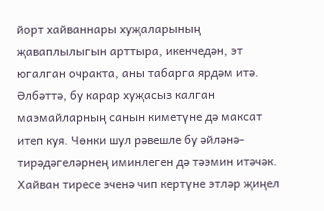йорт хайваннары хуҗаларының җаваплылыгын арттыра, икенчедән, эт югалган очракта, аны табарга ярдәм итә.
Әлбәттә, бу карар хуҗасыз калган маэмайларның санын киметүне дә максат итеп куя. Чөнки шул рәвешле бу әйләнә-тирәдәгеләрнең иминлеген дә тәэмин итәчәк.
Хайван тиресе эченә чип кертүне этләр җиңел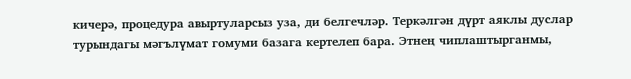кичерә, процедура авыртуларсыз уза, ди белгечләр. Теркәлгән дүрт аяклы дуслар турындагы мәгълүмат гомуми базага кертелеп бара. Этнең чиплаштырганмы,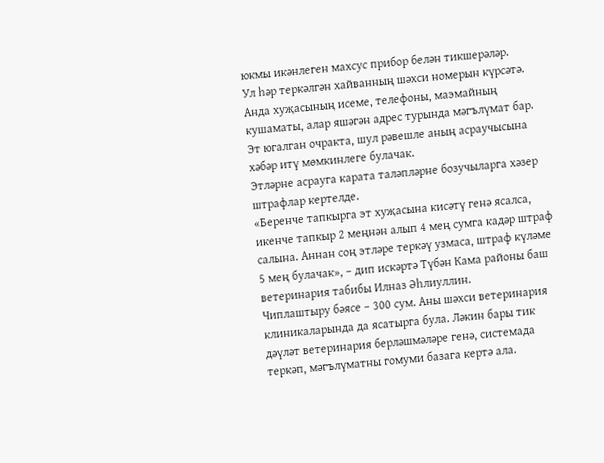юкмы икәнлеген махсус прибор белән тикшерәләр.
Ул һәр теркәлгән хайванның шәхси номерын күрсәтә. Анда хуҗасының исеме, телефоны, маэмайның кушаматы, алар яшәгән адрес турында мәгълүмат бар. Эт югалган очракта, шул рәвешле аның асраучысына хәбәр итү мөмкинлеге булачак.
Этләрне асрауга карата таләпләрне бозучыларга хәзер штрафлар кертелде.
«Беренче тапкырга эт хуҗасына кисәтү генә ясалса, икенче тапкыр 2 меңнән алып 4 мең сумга кадәр штраф салына. Аннан соң этләре теркәү узмаса, штраф күләме 5 мең булачак», – дип искәртә Түбән Кама районы баш ветеринария табибы Илназ Әһлиуллин.
Чиплаштыру бәясе – 300 сум. Аны шәхси ветеринария клиникаларында да ясатырга була. Ләкин бары тик дәүләт ветеринария берләшмәләре генә, системада теркәп, мәгълүматны гомуми базага кертә ала.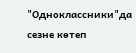"Одноклассники"да сезне көтеп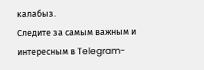калабыз.
Следите за самым важным и интересным в Telegram-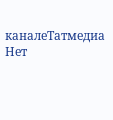каналеТатмедиа
Нет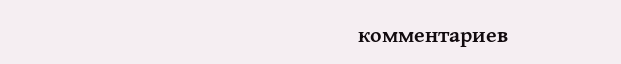комментариев